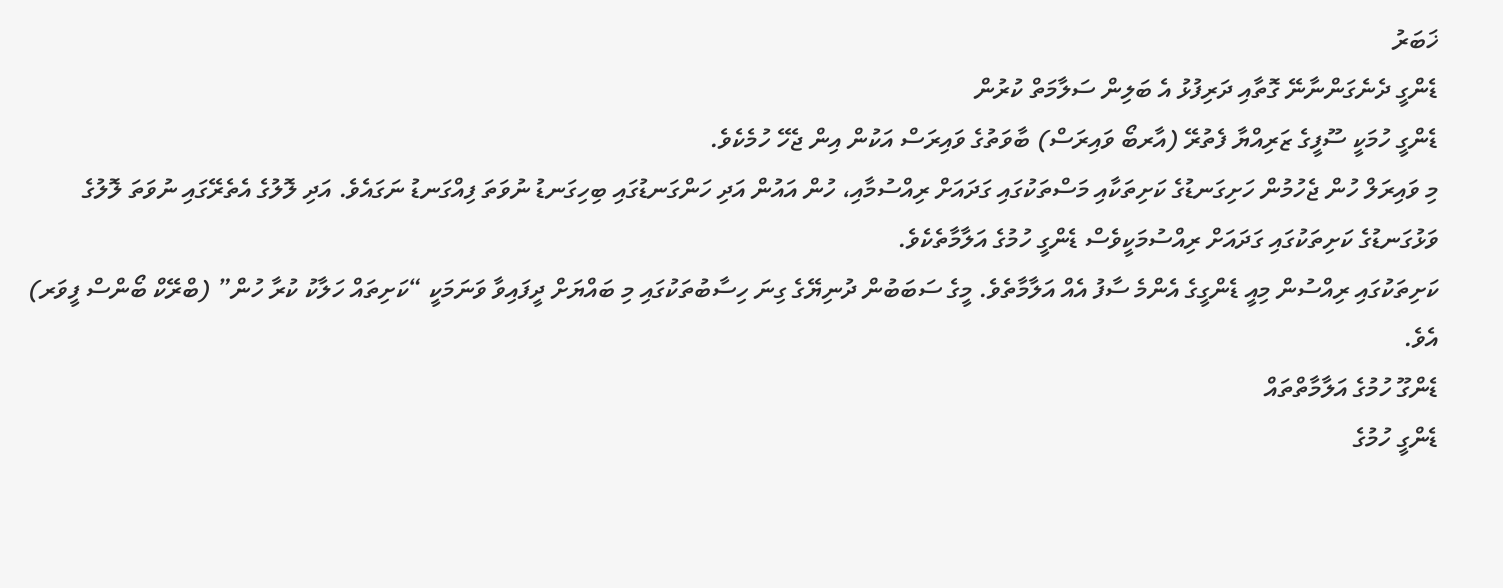ޚަބަރު
ޑެންގީ ދެނެގަންނާނޭ ގޮތާއި ދަރިފުޅު އެ ބަލިން ސަލާމަތް ކުރުން
ޑެންގީ ހުމަކީ ސޫފީގެ ޒަރިއްޔާ ފެތުރޭ (އާރބޯ ވައިރަސް) ބާވަތުގެ ވައިރަސް އަކުން އިން ޖެހޭ ހުމެކެވެ.
މި ވައިރަލް ހުން ޖެހުމުން ހަށިގަނޑުގެ ކަށިތަކާއި މަސްތަކުގައި ގަދައަށް ރިއްސުމާއި، ހުން އައުން އަދި ހަންގަނޑުގައި ބިހިގަނޑު ނުވަތަ ފިއްގަނޑު ނަގައެވެ. އަދި ލޮލުގެ އެތެރޭގައި ނުވަތަ ލޮލުގެ ވަޅުގަނޑުގެ ކަށިތަކުގައި ގަދައަށް ރިއްސުމަކީވެސް ޑެންގީ ހުމުގެ އަލާމާތެކެވެ.
ކަށިތަކުގައި ރިއްސުން މިއީ ޑެންގީގެ އެންމެ ސާފު އެއް އަލާމާތެވެ. މީގެ ސަބަބުން ދުނިޔޭގެ ގިނަ ހިސާބުތަކުގައި މި ބައްޔަށް ދީފައިވާ ވަނަމަކީ “ކަށިތައް ހަލާކު ކުރާ ހުން” (ބްރޭކް ބޯންސް ފީވަރ) އެވެ.
ޑެންގޫ ހުމުގެ އަލާމާތްތައް
ޑެންގީ ހުމުގެ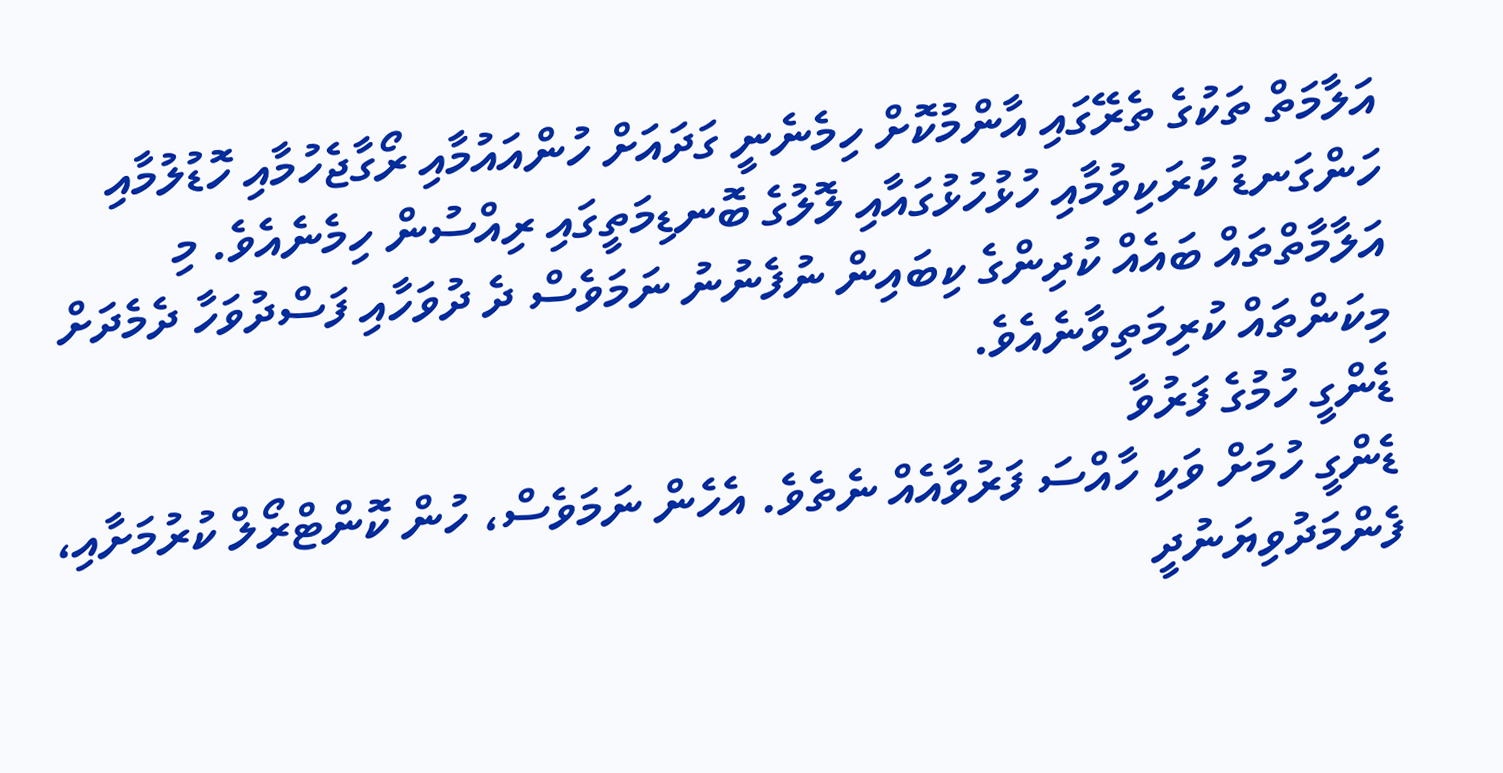އަލާމަތް ތަކުގެ ތެރޭގައި އާންމުކޮށް ހިމެނެނީ ގަދައަށް ހުންއައުމާއި ރޯގާޖެހުމާއި ހޮޑުލުމާއި ހަންގަނޑު ކުރަކިވުމާއި ހުޅުހުޅުގައާއި ލޮލުގެ ބޮނޑިމަތީގައި ރިއްސުން ހިމެނެއެވެ. މި އަލާމާތްތައް ބައެއް ކުދިންގެ ކިބައިން ނުފެނުނު ނަމަވެސް ދެ ދުވަހާއި ފަސްދުވަހާ ދެމެދަށް މިކަންތައް ކުރިމަތިވާނެއެވެ.
ޑެންގީ ހުމުގެ ފަރުވާ
ޑެންގީ ހުމަށް ވަކި ހާއްސަ ފަރުވާއެއް ނެތެވެ. އެހެން ނަމަވެސް، ހުން ކޮންޓްރޯލް ކުރުމަށާއި، ފެންމަދުވިޔަނުދީ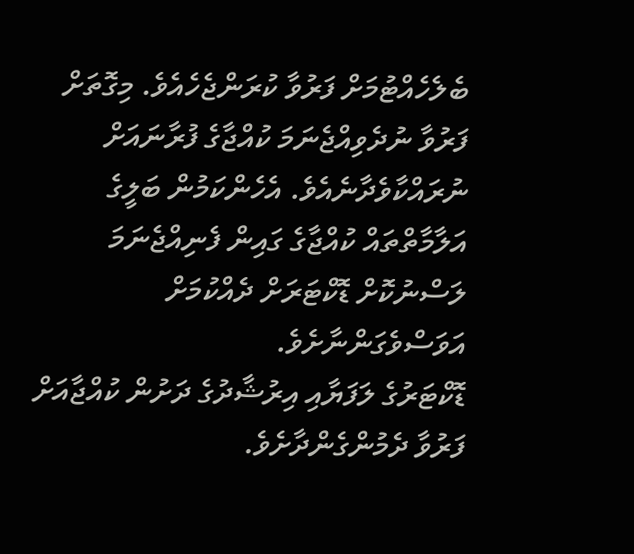ބެލެހެއްޓުމަށް ފަރުވާ ކުރަންޖެހެއެވެ. މިގޮތަށް ފަރުވާ ނުދެވިއްޖެނަމަ ކުއްޖާގެ ފުރާނައަށް ނުރައްކާވެދާނެއެވެ. އެހެންކަމުން ބަލީގެ އަލާމާތްތައް ކުއްޖާގެ ގައިން ފެނިއްޖެނަމަ ލަސްނުކޮށް ޑޮކްޓަރަށް ދެއްކުމަށް އަވަސްވެގަންނާށެވެ.
ޑޮކްޓަރުގެ ލަފަޔާއި އިރުޝާދުގެ ދަށުން ކުއްޖާއަށް ފަރުވާ ދެމުންގެންދާށެވެ.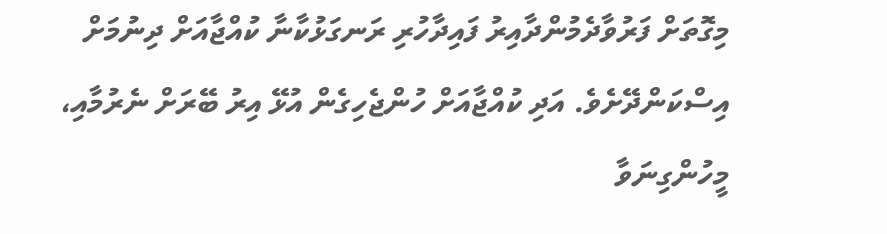މިގޮތަށް ފަރުވާދެމުންދާއިރު ފައިދާހުރި ރަނގަޅުކާނާ ކުއްޖާއަށް ދިނުމަށް އިސްކަންދޭށެވެ. އަދި ކުއްޖާއަށް ހުންޖެހިގެން އުޅޭ އިރު ބޭރަށް ނެރުމާއި، މީހުންގިނަވާ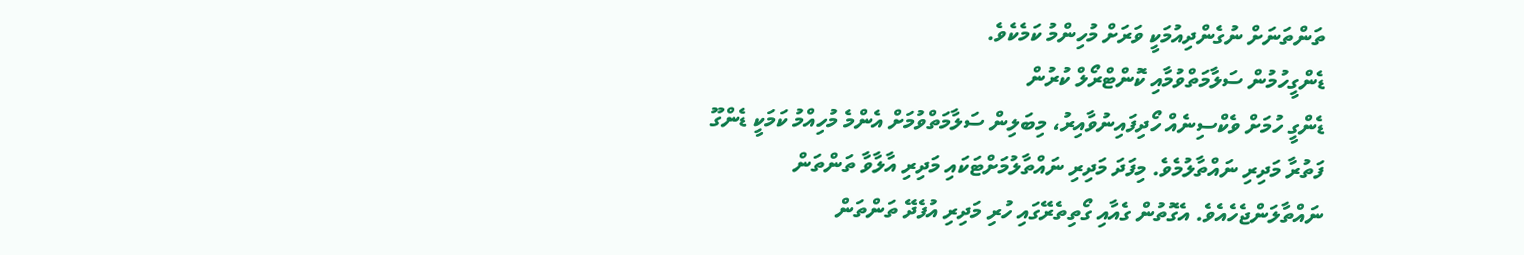ތަންތަނަށް ނުގެންދިއުމަކީ ވަރަށް މުހިންމު ކަމެކެވެ.
ޑެންގީހުމުން ސަލާމަތްވުމާއި ކޮންޓްރޯލް ކުރުން
ޑެންގީ ހުމަށް ވެކްސިނެއް ހޯދިފައިނުވާއިރު، މިބަލިން ސަލާމަތްވުމަށް އެންމެ މުހިއްމު ކަމަކީ ޑެންގޫ ފަތުރާ މަދިރި ނައްތާލުމެވެ. މިފަދަ މަދިރި ނައްތާލުމަށްޓަކައި މަދިރި އާލާވާ ތަންތަން ނައްތާލަންޖެހެއެވެ. އެގޮތުން ގެއާއި ގޯތިތެރޭގައި ހުރި މަދިރި އުފެދޭ ތަންތަން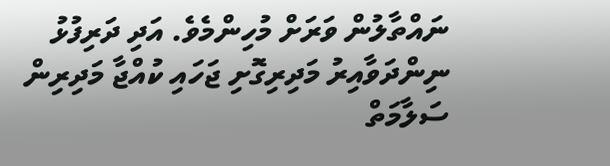ނައްތާލުން ވަރަށް މުހިންމެވެ. އަދި ދަރިފުޅު ނިންދަވާއިރު މަދިރިގޮށި ޖަހައި ކުއްޖާ މަދިރިން ސަލާމަތް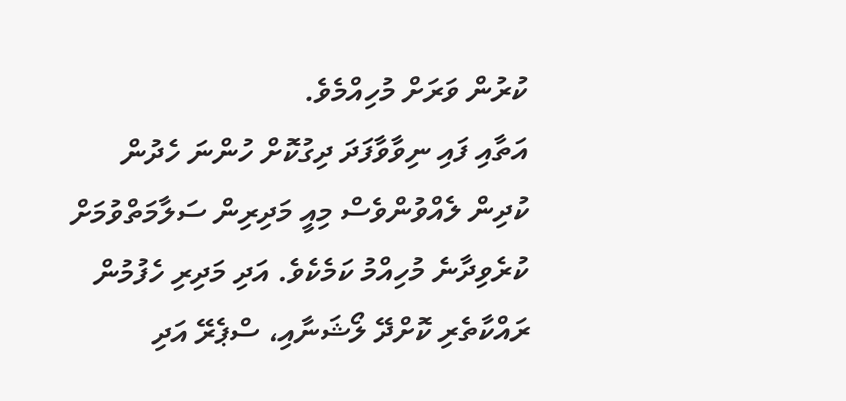ކުރުން ވަރަށް މުހިއްމެވެ.
އަތާއި ފައި ނިވާވާފަދަ ދިގުކޮށް ހުންނަ ހެދުން ކުދިން ލެއްވުންވެސް މިއީ މަދިރިން ސަލާމަތްވުމަށް ކުރެވިދާނެ މުހިއްމު ކަމެކެވެ. އަދި މަދިރި ހެފުމުން ރައްކާތެރި ކޮށްދޭ ލޯޝަނާއި، ސްޕެރޭ އަދި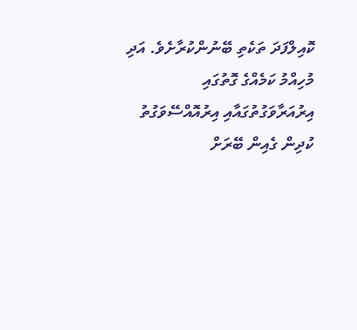ކޮއިލްފަދަ ތަކެތި ބޭނުންކުރާށެވެ. އަދި މުހިއްމު ކަމެއްގެ ގޮތުގައި އިރުއަރާވަގުތުގައާއި އިރުއޮއްސޭވަގުތު ކުދިން ގެއިން ބޭރަށް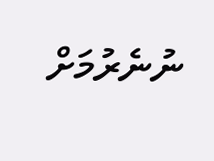ނުނެރުމަށް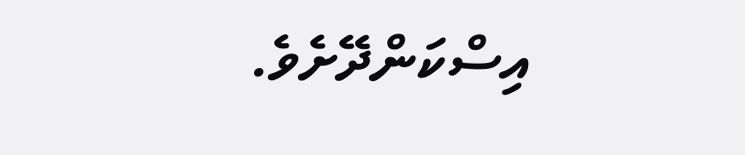އިސްކަންދޭށެވެ.